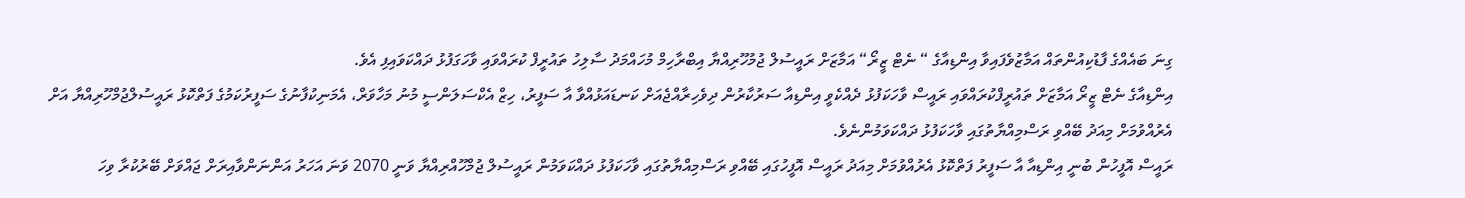ގިނަ ބައެއްގެ ފާޑުކިއުންތައް އަމާޒުވެފައިވާ އިންޑިއާގެ “ ނެޓް ޒީރޯ“ އަމާޒަށް ރައީސުލް ޖުމުހޫރިއްޔާ އިބްރާހިމް މުހައްމަދު ސާލިހު ތައުރީފް ކުރައްވައި ވާހަގަފުޅު ދައްކަވައިފި އެވެ.
އިންޑިއާގެ ނެޓް ޒީރޯ އަމާޒަށް ތައުރީފްކުރައްވައި ރައީސް ވާހަކަފުޅު ދެއްކެވީ އިންޑިއާ ސަރުކާރުން ދިވެހިރާއްޖެއަށް ކަނޑައަޅުއްވާ އާ ސަފީރު، ހިޒް އެކްސަލަންސީ މުނު މަހާވަރް، އެމަނިކުފާނުގެ ސަފީރުކަމުގެ ފަތްކޮޅު ރައީސުލްޖުމްހޫރިއްޔާ އަށް އެރުއްވުމަށް މިއަދު ބޭއްވި ރަސްމިއްޔާތުގައި ވާހަކަފުޅު ދައްކަވަމުންނެވެ.
ރައީސް އޮފީހުން ބުނީ އިންޑިއާ އާ ސަފީރު ފަތްކޮޅު އެރުއްވުމަށް މިއަދު ރައީސް އޮފީހުގައި ބޭއްވި ރަސްމިއްޔާތުގައި ވާހަކަފުޅު ދައްކަވަމުން ރައީސުލް ޖުމްހޫއްރިއްޔާ ވަނީ 2070 ވަނަ އަހަރު އަންނަންވާއިރަށް ޖައްވަށް ބޭރުކުރާ ވިހަ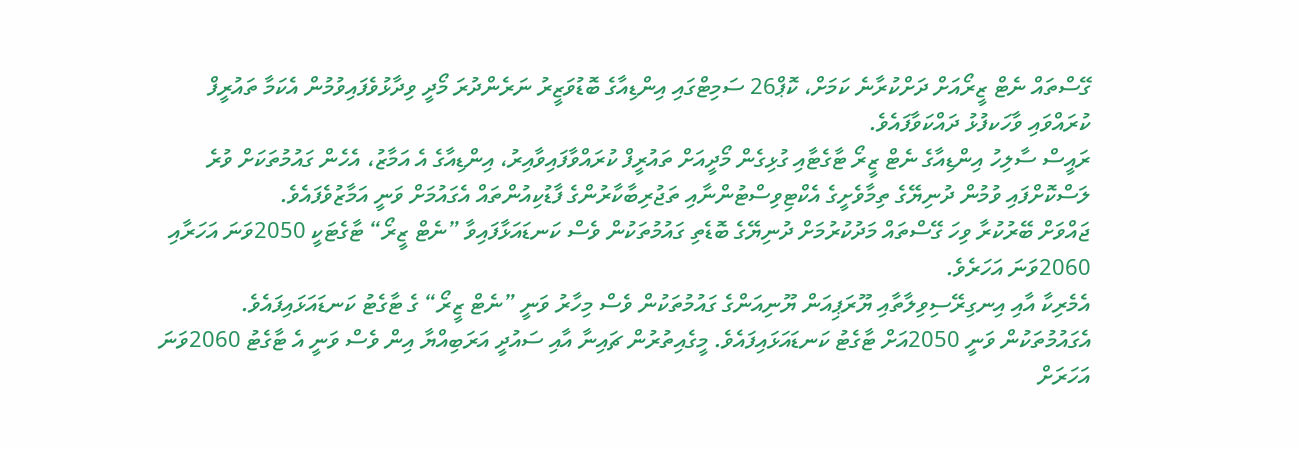ގޭސްތައް ނެޓް ޒީރޯއަށް ދަށްކުރާނެ ކަމަށް، ކޮޕް26 ސަމިޓްގައި އިންޑިއާގެ ބޮޑުވަޒީރު ނަރެންދުރަ މޯދީ ވިދާޅުވެފައިވުމުން އެކަމާ ތައުރީފް ކުރައްވައި ވާހަކފުޅު ދައްކަވާފައެވެ.
ރައީސް ސާލިހު އިންޑިއާގެ ނެޓް ޒީރޯ ޓާގެޓާއި ގުޅިގެން މޯދީއަށް ތައުރީފް ކުރައްވާފައިވާއިރު، އިންޑިއާގެ އެ އަމާޒު، އެހެން ގައުމުތަކަށް ވުރެ ލަސްކޮށްފައި ވުމުން ދުނިޔޭގެ ތިމާވެށީގެ އެކްޓިވިސްޓުންނާއި ތަޖުރިބާކާރުންގެ ފާޑުކިއުންތައް އެގައުމަށް ވަނީ އަމާޒުވެފައެވެ.
ޖައްވަށް ބޭރުކުރާ ވިހަ ގޭސްތައް މަދުކުރުމަށް ދުނިޔޭގެ ބޮޑެތި ގައުމުތަކުން ވެސް ކަނޑައަޅާފައިވާ ”ނެޓް ޒީރޯ“ ޓާގެޓަކީ 2050ވަނަ އަހަރާއި 2060ވަނަ އަހަރެވެ.
އެމެރިކާ އާއި އިނގިރޭސިވިލާތާއި ޔޫރަޕިއަން ޔޫނިއަންގެ ގައުމުތަކުން ވެސް މިހާރު ވަނީ ”ނެޓް ޒީރޯ“ ގެ ޓާގެޓު ކަނޑައަޅައިފައެވެ. އެގައުމުތަކުން ވަނީ 2050އަށް ޓާގެޓު ކަނޑައަޅައިފައެވެ. މީގެއިތުރުން ޗައިނާ އާއި ސައުދީ އަރަބިއްޔާ އިން ވެސް ވަނީ އެ ޓާގެޓު 2060ވަނަ އަހަރަށް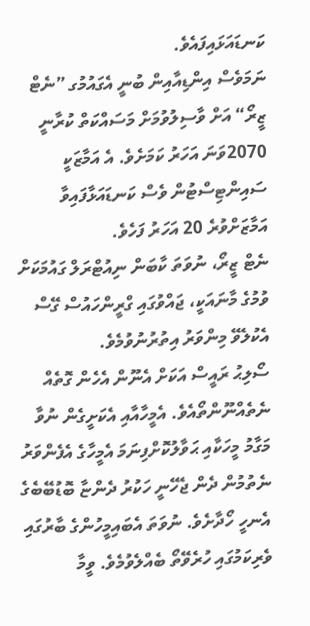ކަނޑައަޅައިފައެވެ.
ނަމަވެސް އިންޑިއާއިން ބުނީ އެގައުމުގ ”ނެޓް ޒީރޯ“ އަށް ވާސިލުވުމަށް މަސައްކަތް ކުރާނީ 2070ވަނަ އަހަރު ކަމަށެވެ. އެ އަމާޒަކީ ސައިންޓިސްޓުން ވެސް ކަނޑައަޅާފައިވާ އަމާޒަށްވުރެ 20 އަހަރު ފަހެވެ.
ނެޓް ޒީރޯ، ނުވަތަ ކާބަން ނިއުޓްރަލް ގައުމަކަށް ވުމުގެ މާނައަކީ، ޖައްވުގައި ގްރީންހައުސް ގޭސް އެކުލެވޭ މިންވަރު އިތުރުނުވުމެވެ.
ސޯލިޙު ރައީސް އަކަށް އެނޫން އެހެން ގޮތެއް ނެތެއްނޫންތޯއެވެ. އެމީހާއާއި އެކަށީގެން ނުވާ މަގާމު މީހަކާއި ޙަވާލުކޮށްފިނަމަ އެމީހާގެ އެފެންވަރު ނެތުމުން ދެން ޖެހޭނީ ހަކުރު ދެންޏާ ބޮޑުބޭބެގެ އެނހީ ހޯދާށެވެ. ނުވަތަ އެބައިމީހުންގެ ބާރުގައި ވެރިކަމުގައި ހުރެވޭތޯ ބެއްލެވުމެވެ. ވީމާ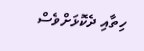ހިތާއި ދެކޮޅަށްވެސް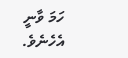ހަމަ ވާނީ އެހެނެވެ.